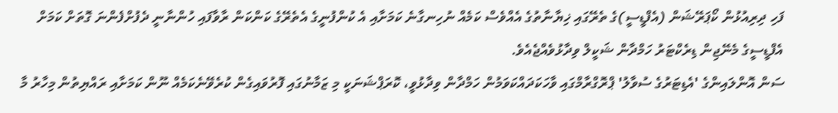ފަހި ދިރިއުޅުން ކޯޕަރޭޝަން (އެފްޑީސީ)ގެ ތެރޭގައި ޚިޔާނާތުގެ އެއްވެސް ކަމެއް ނުހިނގާނެ ކަމަށާއި އެ ކުންފުނީގެ އެތެރޭގެ ކަންކަން ރާވާފައި ހުންނާނީ ދެފުށްފެންނަ ގޮތަށް ކަމަށް އެފްޑީސީގެ މެނޭޖިން ޑިރެކްޓަރު ހަމްދާން ޝަކީލް ވިދާޅުވެއްޖެއެވެ.
ސަން އޮންލައިންގެ 'އެޑިޓަރުގެ ސުވާލު' ޕްރޮގްރާމްގައި ވާހަކަދައްކަވަމުން ހަމްދާން ވިދާޅުވީ، ކޮރަޕްޝަނަކީ މި ޒަމާނުގައި ފޮރުވައިގެން ކުރެވޭނެކަމެއް ނޫން ކަމަށާއި ރައްޔިތުން މިހާރު މާ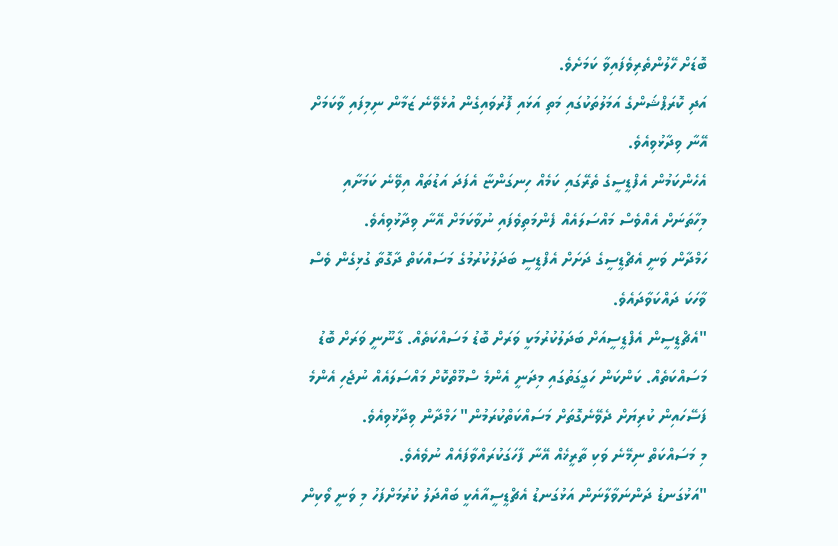ބޮޑަށް ހޭލުންތެރިވެފައިވާ ކަމަށެވެ.
އަދި ކޮރަޕްޝަންގެ އަމަލުތަކުގައި މަތި އަޅައި ފޮރުވައިގެން އުޅެވޭނެ ޒަމާން ނިމިފައި ވާކަމަށް އޭނާ ވިދާޅުވިއެވެ.
އެހެންކަމުން އެފްޑީސީގެ ތެރޭގައި ކަމެއް ހިނގަންޏާ އެފަދަ އަޑުތައް އިވޭނެ ކަމަށާއި މިހާތަނަށް އެއްވެސް މައްސަލައެއް ފެންމަތިވެފައި ނުވާކަމަށް އޭނާ ވިދާޅުވިއެވެ.
ހަމްދާން ވަނީ އެޗްޑީސީގެ ދަށަށް އެފްޑީސީ ބަދަލުކުރުމުގެ މަސައްކަތް ދާގޮތާ ގުޅިގެން ވެސް ވާހަކަ ދައްކަވާދައެވެ.
"އެޗްޑީސީން އެފްޑީސީއަށް ބަދަލުކުރުމަކީ ވަރަށް ބޮޑު މަސައްކަތެއް. ގާނޫނީ ވަރަށް ބޮޑު މަސައްކަތެއް. ކަންކަން ހަގީގަތުގައި މިދަނީ އެންމެ ސްމޫތްކޮށް މައްސަލައެއް ނުޖެހި އެންމެ ފަސޭހައިން ކުރިޔަށް ދެވޭނެގޮތަށް މަސައްކަތްކުރަމުން" ހަމްދާން ވިދާޅުވިއެވެ.
މި މަސައްކަތް ނިމޭނެ ވަކި ތާރީޚެއް އޭނާ ފާހަގަކުރައްވާފައެއް ނުވެއެވެ.
"އަޅުގަނޑު ދަންނަވާލާނަން އަޅުގަނޑު އެޗްޑީސީއާއެކީ ބައްދަލު ކުރުމަށްފަހު މި ވަނީ ވޯކިން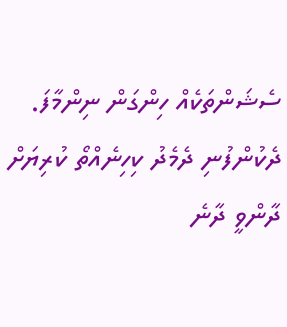ސެޝަންތަކެއް ހިންގަން ނިންމާފަ. ދެކުންފުނި ދެމެދު ކިހިނެއްތޯ ކުރިޔަށް ދާންވީ ދާނެ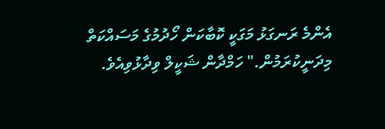އެންމެ ރަނގަޅު މަގަކީ ކޮބާކަން ހޯދުމުގެ މަސައްކަތް މިދަނީކުރަމުން." ހަމްދާން ޝަކީލް ވިދާޅުވިއެވެ.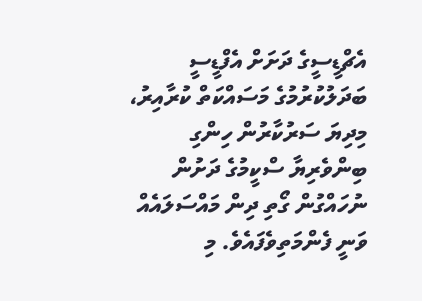އެޗްޑީސީގެ ދަށަށް އެފްޑީސީ ބަދަލުކުރުމުގެ މަސައްކަތް ކުރާއިރު، މިދިޔަ ސަރުކާރުން ހިންގި ބިންވެރިޔާ ސްކީމުގެ ދަށުން ނުހައްގުން ގޯތި ދިން މައްސަލައެއް ވަނީ ފެންމަތިވެފައެވެ. މި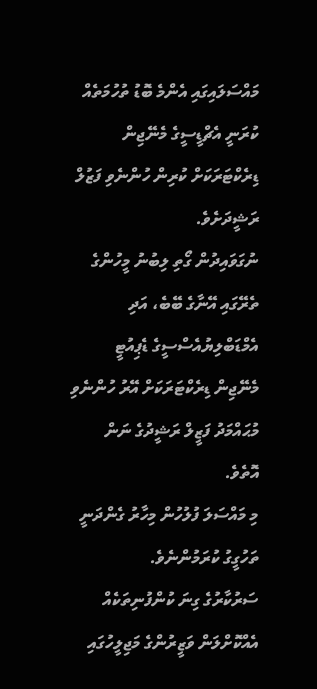މައްސަލައިގައި އެންމެ ބޮޑު ތުހުމަތެއް ކުރަނީ އެޗްޑީސީގެ މެނޭޖިން ޑިރެކްޓަރަކަށް ކުރިން ހުންނެވި ފަޒުލް ރަޝީދަށެވެ.
ނުގަވައިދުން ގޯތި ލިބުނު މީހުންގެ ތެރޭގައި އޭނާގެ ބޭބެ، އަދި އެމްޑަބްލިޔުއެސްސީގެ ޑެޕިއުޓީ މެނޭޖިން ޑިރެކްޓަރަކަށް އޭރު ހުންނެވި މުޙައްމަދު ފަޒީލް ރަޝީދުގެ ނަން އޮތެވެ.
މި މައްސަލަ ފުލުހުން މިހާރު ގެންދަނީ ތަހުގީގު ކުރަމުންނެވެ.
ސަރުކާރުގެ ގިނަ ކުންފުނިތަކެއް އެއްކޮށްލަން ވަޒީރުންގެ މަޖިލީހުގައި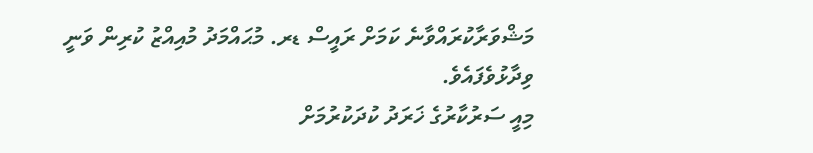މަޝްވަރާކުރައްވާނެ ކަމަށް ރައީސް ޑރ. މުޙައްމަދު މުއިއްޒު ކުރިން ވަނީ ވިދާޅުވެފައެވެ.
މިއީ ސަރުކާރުގެ ޚަރަދު ކުދަކުރުމަށް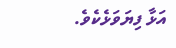އަޅާ ފިޔަވަޅެކެވެ.